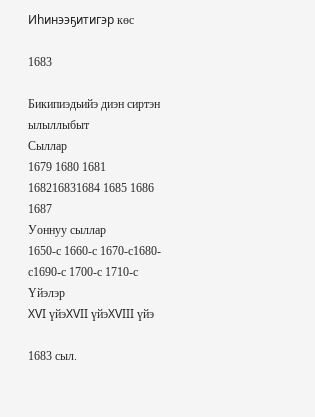Иһинээҕитигэр көс

1683

Бикипиэдьийэ диэн сиртэн ылыллыбыт
Сыллар
1679 1680 1681 168216831684 1685 1686 1687
Уоннуу сыллар
1650-с 1660-с 1670-с1680-с1690-с 1700-с 1710-с
Үйэлэр
XVI үйэXVII үйэXVIII үйэ

1683 сыл.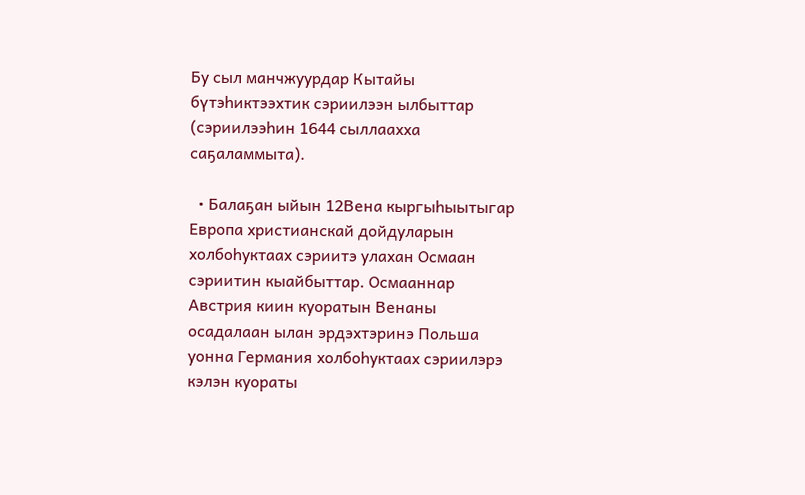Бу сыл манчжуурдар Кытайы бүтэһиктээхтик сэриилээн ылбыттар (сэриилээһин 1644 сыллаахха саҕаламмыта).

  • Балаҕан ыйын 12Вена кыргыһыытыгар Европа христианскай дойдуларын холбоһуктаах сэриитэ улахан Осмаан сэриитин кыайбыттар. Осмааннар Австрия киин куоратын Венаны осадалаан ылан эрдэхтэринэ Польша уонна Германия холбоһуктаах сэриилэрэ кэлэн куораты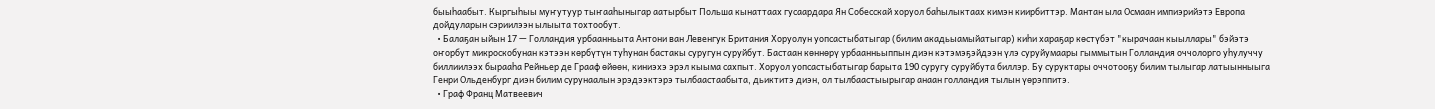быыһаабыт. Кыргыһыы муҥутуур тыҥааһыныгар аатырбыт Польша кынаттаах гусаардара Ян Собесскай хоруол баһылыктаах кимэн киирбиттэр. Мантан ыла Осмаан импиэрийэтэ Европа дойдуларын сэриилээн ылыыта тохтообут.
  • Балаҕан ыйын 17 — Голландия урбаанньыта Антони ван Левенгук Британия Хоруолун уопсастыбатыгар (билим акадьыамыйатыгар) киһи хараҕар көстүбэт "кырачаан кыыллары" бэйэтэ оҥорбут микроскобунан кэтээн көрбүтүн туһунан бастакы суругун суруйбут. Бастаан көннөрү урбаанньыппын диэн кэтэмэҕэйдээн үлэ суруйумаары гыммытын Голландия оччолорго уһулуччу биллиилээх бырааһа Рейньер де Грааф өйөөн, киниэхэ эрэл кыыма сахпыт. Хоруол уопсастыбатыгар барыта 190 суругу суруйбута биллэр. Бу суруктары оччотооҕу билим тылыгар латыынныыга Генри Ольденбург диэн билим сурунаалын эрэдээктэрэ тылбаастаабыта, дьиктитэ диэн, ол тылбаастыырыгар анаан голландия тылын үөрэппитэ.
  • Граф Франц Матвеевич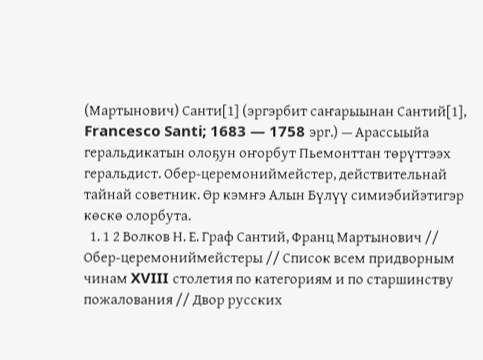(Мартынович) Санти[1] (эргэрбит саҥарыынан Сантий[1], Francesco Santi; 1683 — 1758 эрг.) — Арассыыйа геральдикатын олоҕун оҥорбут Пьемонттан төрүттээх геральдист. Обер-церемониймейстер, действительнай тайнай советник. Өр кэмҥэ Алын Бүлүү симиэбийэтигэр көскө олорбута.
  1. 1 2 Волков Н. Е. Граф Сантий, Франц Мартынович // Обер-церемониймейстеры // Список всем придворным чинам XVIII столетия по категориям и по старшинству пожалования // Двор русских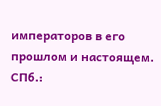императоров в его прошлом и настоящем. СПб.: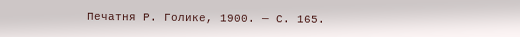Печатня Р. Голике, 1900. — С. 165.